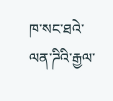ཁ་སང་ཐའེ་ལན་ཌིའི་རྒྱལ་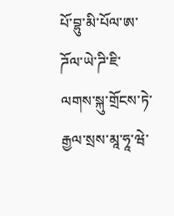པོ་བྷུ་མི་པོལ་ཨ་ཌོལ་ཡེ་ཌི་ཇི་ལགས་སྐུ་གྲོངས་ཏེ་རྒྱལ་སྲས་མཱ་ཧཱ་ཝེ་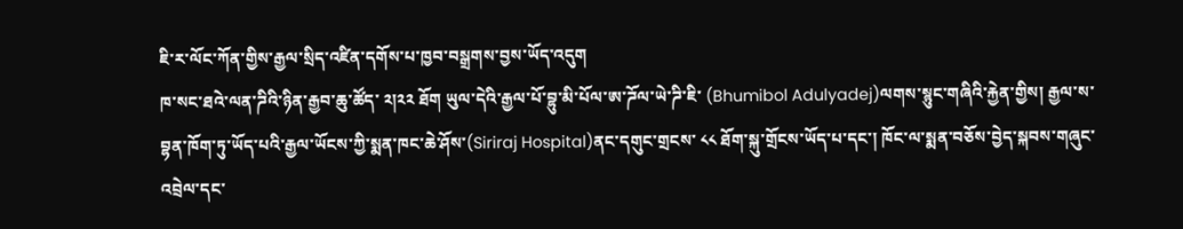ཇི་ར་ལོང་ཀོན་གྱིས་རྒྱལ་སྲིད་འཛིན་དགོས་པ་ཁྱབ་བསྒྲགས་བྱས་ཡོད་འདུག
ཁ་སང་ཐའེ་ལན་ཌིའི་ཉིན་རྒྱབ་ཆུ་ཚོད་ ༢།༢༢ ཐོག ཡུལ་དེའི་རྒྱལ་པོ་བྷུ་མི་པོལ་ཨ་ཌོལ་ཡེ་ཌི་ཇི་ (Bhumibol Adulyadej)ལགས་སྙུང་གཞིའི་རྐྱེན་གྱིས། རྒྱལ་ས་བྷན་ཁོག་ཏུ་ཡོད་པའི་རྒྱལ་ཡོངས་ཀྱི་སྨན་ཁང་ཆེ་ཤོས་(Siriraj Hospital)ནང་དགུང་གྲངས་ ༨༨ ཐོག་སྐུ་གྲོངས་ཡོད་པ་དང་། ཁོང་ལ་སྨན་བཅོས་བྱེད་སྐབས་གཞུང་འབྲེལ་དང་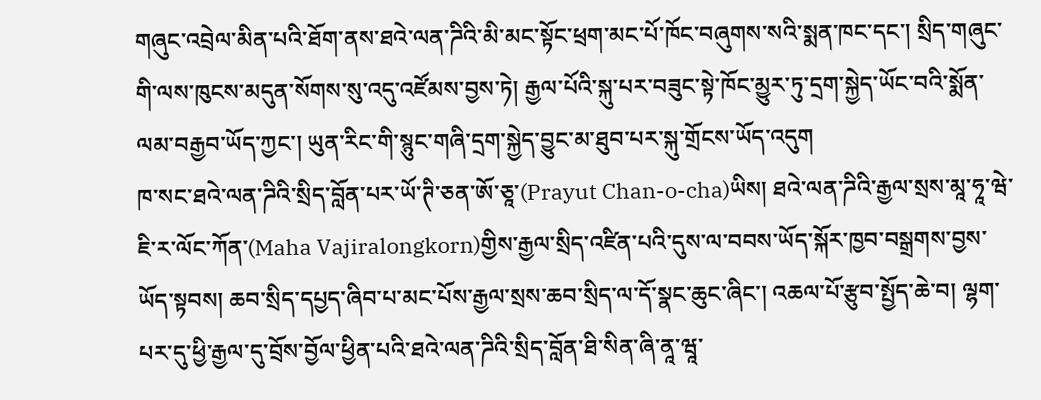གཞུང་འབྲེལ་མིན་པའི་ཐོག་ནས་ཐའེ་ལན་ཌིའི་མི་མང་སྟོང་ཕྲག་མང་པོ་ཁོང་བཞུགས་སའི་སྨན་ཁང་དང་། སྲིད་གཞུང་གི་ལས་ཁུངས་མདུན་སོགས་སུ་འདུ་འཛོམས་བྱས་ཏེ། རྒྱལ་པོའི་སྐུ་པར་བཟུང་སྟེ་ཁོང་མྱུར་ཏུ་དྲག་སྐྱེད་ཡོང་བའི་སྨོན་ལམ་བརྒྱབ་ཡོད་ཀྱང་། ཡུན་རིང་གི་སྙུང་གཞི་དྲག་སྐྱེད་བྱུང་མ་ཐུབ་པར་སྐུ་གྲོངས་ཡོད་འདུག
ཁ་སང་ཐའེ་ལན་ཌིའི་སྲིད་བློན་པར་ཡོ་ཊི་ཅན་ཨོ་ཅཱ་(Prayut Chan-o-cha)ཡིས། ཐའེ་ལན་ཌིའི་རྒྱལ་སྲས་མཱ་ཧཱ་ཝེ་ཇི་ར་ལོང་ཀོན་(Maha Vajiralongkorn)གྱིས་རྒྱལ་སྲིད་འཛིན་པའི་དུས་ལ་བབས་ཡོད་སྐོར་ཁྱབ་བསྒྲགས་བྱས་ཡོད་སྟབས། ཆབ་སྲིད་དཔྱད་ཞིབ་པ་མང་པོས་རྒྱལ་སྲས་ཆབ་སྲིད་ལ་དོ་སྣང་ཆུང་ཞིང་། འཆལ་པོ་རྩུབ་སྤྱོད་ཆེ་བ། ལྷག་པར་དུ་ཕྱི་རྒྱལ་དུ་བྲོས་བྱོལ་ཕྱིན་པའི་ཐའེ་ལན་ཌིའི་སྲིད་བློན་ཐི་སིན་ཞི་ནཱ་ཝཱ་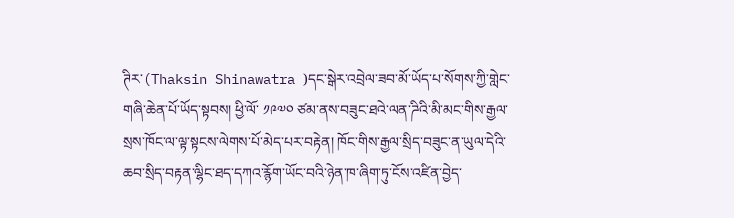ཊིར་(Thaksin Shinawatra )དང་སྒེར་འབྲེལ་ཟབ་མོ་ཡོད་པ་སོགས་ཀྱི་གླེང་གཞི་ཆེན་པོ་ཡོད་སྟབས། ཕྱི་ལོ་ ༡༩༧༠ ཙམ་ནས་བཟུང་ཐའེ་ལན་ཌིའི་མི་མང་གིས་རྒྱལ་སྲས་ཁོང་ལ་ལྟ་སྟངས་ལེགས་པོ་མེད་པར་བརྟེན། ཁོང་གིས་རྒྱལ་སྲིད་བཟུང་ན་ཡུལ་དེའི་ཆབ་སྲིད་བརྟན་ལྷིང་ཐད་དཀའ་རྙོག་ཡོང་བའི་ཉེན་ཁ་ཞིག་ཏུ་ངོས་འཛིན་བྱེད་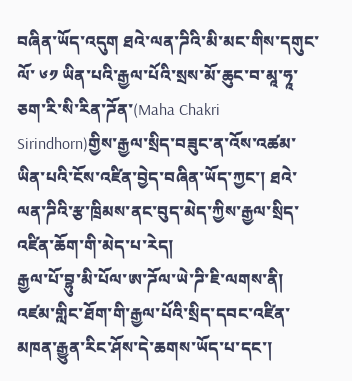བཞིན་ཡོད་འདུག ཐའེ་ལན་ཌིའི་མི་མང་གིས་དགུང་ལོ་ ༦༡ ཡིན་པའི་རྒྱལ་པོའི་སྲས་མོ་ཆུང་བ་མཱ་ཧཱ་ཅག་རི་སི་རིན་ཌོན་(Maha Chakri Sirindhorn)གྱིས་རྒྱལ་སྲིད་བཟུང་ན་འོས་འཚམ་ཡིན་པའི་ངོས་འཛིན་བྱེད་བཞིན་ཡོད་ཀྱང་། ཐའེ་ལན་ཌིའི་རྩ་ཁྲིམས་ནང་བུད་མེད་ཀྱིས་རྒྱལ་སྲིད་འཛིན་ཆོག་གི་མེད་པ་རེད།
རྒྱལ་པོ་བྷུ་མི་པོལ་ཨ་ཌོལ་ཡེ་ཌི་ཇི་ལགས་ནི། འཛམ་གླིང་ཐོག་གི་རྒྱལ་པོའི་སྲིད་དབང་འཛིན་མཁན་རྒྱུན་རིང་ཤོས་དེ་ཆགས་ཡོད་པ་དང་།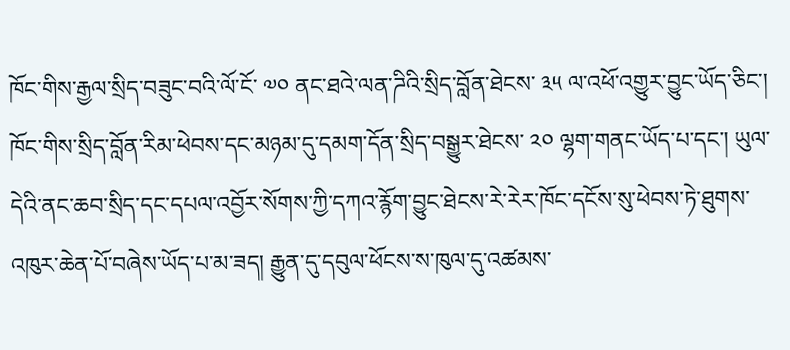ཁོང་གིས་རྒྱལ་སྲིད་བཟུང་བའི་ལོ་ངོ་ ༧༠ ནང་ཐའེ་ལན་ཌིའི་སྲིད་བློན་ཐེངས་ ༣༥ ལ་འཕོ་འགྱུར་བྱུང་ཡོད་ཅིང་། ཁོང་གིས་སྲིད་བློན་རིམ་ཕེབས་དང་མཉམ་དུ་དམག་དོན་སྲིད་བསྒྱུར་ཐེངས་ ༢༠ ལྷག་གནང་ཡོད་པ་དང་། ཡུལ་དེའི་ནང་ཆབ་སྲིད་དང་དཔལ་འབྱོར་སོགས་ཀྱི་དཀའ་རྙོག་བྱུང་ཐེངས་རེ་རེར་ཁོང་དངོས་སུ་ཕེབས་ཏེ་ཐུགས་འཁུར་ཆེན་པོ་བཞེས་ཡོད་པ་མ་ཟད། རྒྱུན་དུ་དབུལ་ཕོངས་ས་ཁུལ་དུ་འཚམས་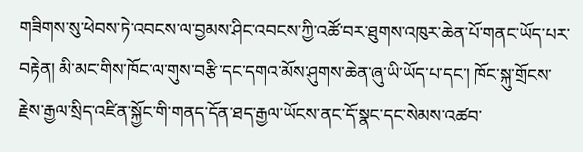གཟིགས་སུ་ཕེབས་ཏེ་འབངས་ལ་བྱམས་ཤིང་འབངས་ཀྱི་འཚོ་བར་ཐུགས་འཁུར་ཆེན་པོ་གནང་ཡོད་པར་བརྟེན། མི་མང་གིས་ཁོང་ལ་གུས་བརྩི་དང་དགའ་མོས་ཤུགས་ཆེན་ཞུ་ཡི་ཡོད་པ་དང་། ཁོང་སྐུ་གྲོངས་རྗེས་རྒྱལ་སྲིད་འཛིན་སྐྱོང་གི་གནད་དོན་ཐད་རྒྱལ་ཡོངས་ནང་དོ་སྣང་དང་སེམས་འཚབ་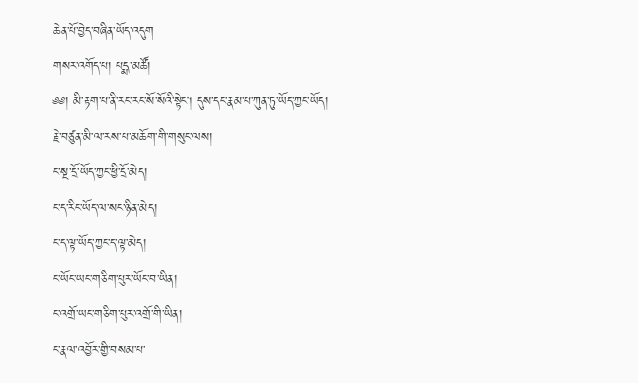ཆེན་པོ་བྱེད་བཞིན་ཡོད་འདུག
གསར་འགོད་པ། པདྨ་མཚོ།
༅༅། མི་རྟག་པ་ནི་རང་རང་སོ་སོའི་སྟེང། དུས་དང་རྣམ་པ་ཀུན་ཏུ་ཡོད་ཀྱང་ཡོད།
རྗེ་བཙུན་མི་ལ་རས་པ་མཆོག་གི་གསུང་ལས།
ང་སྔ་དྲོ་ཡོད་ཀྱང་ཕྱི་དྲོ་མེད།
ང་ད་རིང་ཡོད་ལ་སང་ཉིན་མེད།
ང་ད་ལྟ་ཡོད་ཀྱང་ད་ལྟ་མེད།
ང་ཡོང་ཡང་གཅིག་པུར་ཡོང་བ་ཡིན།
ང་འགྲོ་ཡང་གཅིག་པུར་འགྲོ་གི་ཡིན།
ང་རྣལ་འབྱོར་གྱི་བསམ་པ་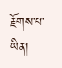རྗོགས་པ་ཡིན།